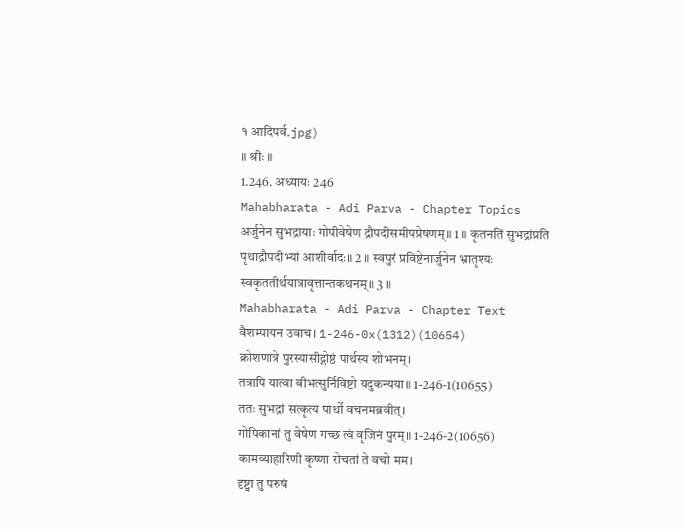१ आदिपर्व.jpg)
॥ श्रीः ॥
1.246. अध्यायः 246
Mahabharata - Adi Parva - Chapter Topics
अर्जुनेन सुभद्रायाः गोपीवेषेण द्रौपदीसमीपप्रेषणम्॥ 1 ॥ कृतनतिं सुभद्रांप्रति पृथाद्रौपदीभ्यां आशीर्वादः॥ 2 ॥ स्वपुरं प्रविष्टेनार्जुनेन भ्रातृश्यः स्वकृततीर्थयात्रावृत्तान्तकथनम्॥ 3 ॥
Mahabharata - Adi Parva - Chapter Text
वैशम्पायन उवाच। 1-246-0x(1312)(10654)
क्रोशणात्रे पुरस्यासीद्गोष्ठं पार्थस्य शोभनम्।
तत्रापि यात्वा बीभत्सुर्निविष्टो यदुकन्यया॥ 1-246-1(10655)
ततः सुभद्रां सत्कृत्य पार्थो वचनमब्रवीत्।
गोपिकानां तु वेषेण गच्छ त्वं वृजिनं पुरम्॥ 1-246-2(10656)
कामव्याहारिणी कृष्णा रोचतां ते वचो मम।
दृष्ट्वा तु परुषं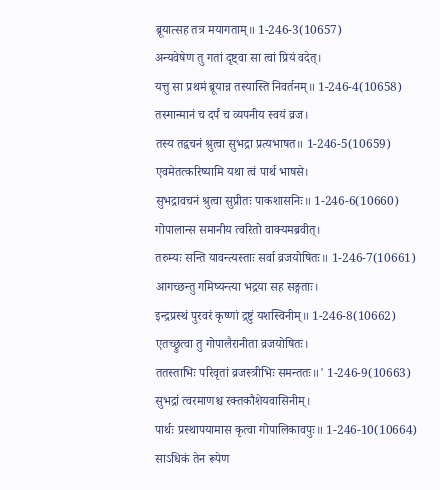ब्रूयात्सह तत्र मयागताम्॥ 1-246-3(10657)
अन्यवेषेण तु गतां दृष्ट्वा सा त्वां प्रियं वदेत्।
यत्तु सा प्रथमं ब्रूयान्न तस्यास्ति निवर्तनम्॥ 1-246-4(10658)
तस्मान्मानं च दर्पं च व्यपनीय स्वयं व्रज।
तस्य तद्वचनं श्रुत्वा सुभद्रा प्रत्यभाषत॥ 1-246-5(10659)
एवमेतत्करिष्यामि यथा त्वं पार्थ भाषसे।
सुभद्रावचनं श्रुत्वा सुप्रीतः पाकशासनिः॥ 1-246-6(10660)
गोपालान्स समानीय त्वरितो वाक्यमब्रवीत्।
तरुम्यः सन्ति यावन्त्यस्ताः सर्वा व्रजयोषितः॥ 1-246-7(10661)
आगच्छन्तु गमिष्यन्त्या भद्रया सह सङ्गताः।
इन्द्रप्रस्थं पुरवरं कृष्णां द्रष्टुं यशस्विनीम्॥ 1-246-8(10662)
एतच्छ्रुत्वा तु गोपालैरानीता व्रजयोषितः।
ततस्ताभिः परिवृतां व्रजस्त्रीभिः समन्ततः॥' 1-246-9(10663)
सुभद्रां त्वरमाणश्च रक्तकौशेयवासिनीम्।
पार्थः प्रस्थापयामास कृत्वा गोपालिकावपुः॥ 1-246-10(10664)
साऽधिकं तेन रूपेण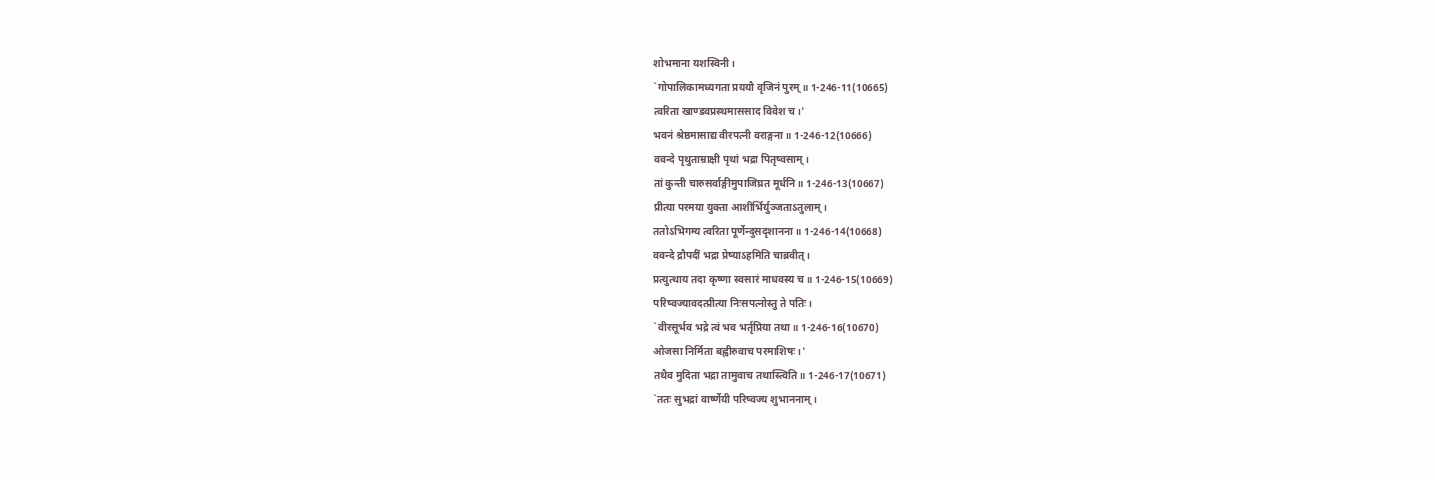शोभमाना यशस्विनी।
`गोपालिकामध्यगता प्रययौ वृजिनं पुरम्॥ 1-246-11(10665)
त्वरिता खाण्डवप्रस्थमाससाद विवेश च।'
भवनं श्रेष्ठमासाद्य वीरपत्नी वराङ्गना॥ 1-246-12(10666)
ववन्दे पृथुताम्राक्षी पृथां भद्रा पितृष्वसाम्।
तां कुन्ती चारुसर्वाङ्गीमुपाजिघ्रत मूर्धनि॥ 1-246-13(10667)
प्रीत्या परमया युक्ता आशीर्भिर्युञ्जताऽतुलाम्।
ततोऽभिगम्य त्वरिता पूर्णेन्दुसदृशानना॥ 1-246-14(10668)
ववन्दे द्रौपदीं भद्रा प्रेष्याऽहमिति चाब्रवीत्।
प्रत्युत्थाय तदा कृष्णा स्वसारं माधवस्य च॥ 1-246-15(10669)
परिष्वज्यावदत्प्रीत्या निःसपत्नोस्तु ते पतिः।
`वीरसूर्भव भद्रे त्वं भव भर्तृप्रिया तथा॥ 1-246-16(10670)
ओजसा निर्मिता बह्वीरुवाच परमाशिषः।'
तथैव मुदिता भद्रा तामुवाच तथास्त्विति॥ 1-246-17(10671)
`ततः सुभद्रां वार्ष्णेयी परिष्वज्य शुभाननाम्।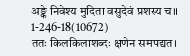अङ्के निवेश्य मुदिता वसुदेवं प्रशस्य च॥ 1-246-18(10672)
ततः किलकिलाशब्दः क्षणेन समपद्यत।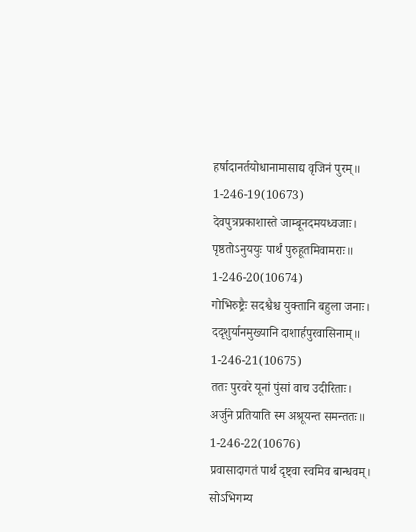हर्षादानर्तयोधानामासाद्य वृजिनं पुरम्॥ 1-246-19(10673)
देवपुत्रप्रकाशास्ते जाम्बूनदमयध्वजाः।
पृष्ठतोऽनुययुः पार्थं पुरुहूतमिवामराः॥ 1-246-20(10674)
गोभिरुष्ट्रैः सदश्वैश्च युक्तानि बहुला जनाः।
ददृशुर्यानमुख्यानि दाशार्हपुरवासिनाम्॥ 1-246-21(10675)
ततः पुरवरे यूनां पुंसां वाच उदीरिताः।
अर्जुने प्रतियाति स्म अश्रूयन्त समन्ततः॥ 1-246-22(10676)
प्रवासादागतं पार्थं दृष्ट्वा स्वमिव बान्धवम्।
सोऽभिगम्य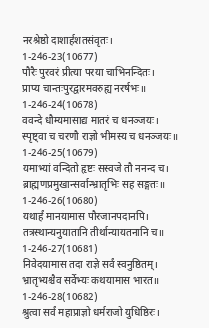नरश्रेष्ठो दाशार्हशतसंवृतः। 1-246-23(10677)
पौरैः पुरवरं प्रीत्या परया चाभिनन्दितः।
प्राप्य चान्तःपुरद्वारमवरुह्य नरर्षभः॥ 1-246-24(10678)
ववन्दे धौम्यमासाद्य मातरं च धनञ्जयः।
स्पृष्ट्वा च चरणौ राज्ञो भीमस्य च धनञ्जयः॥ 1-246-25(10679)
यमाभ्यां वन्दितो हृष्टः सस्वजे तौ ननन्द च।
ब्राह्मणप्रमुखान्सर्वान्भ्रातृभिः सह सङ्गतः॥ 1-246-26(10680)
यथार्हं मानयामास पौरजानपदानपि।
तत्रस्थान्यनुयातानि तीर्थान्यायतनानि च॥ 1-246-27(10681)
निवेदयामास तदा राज्ञे सर्वं स्वनुष्ठितम्।
भ्रातृभ्यश्चैव सर्वेभ्यः कथयामास भारत॥ 1-246-28(10682)
श्रुत्वा सर्वं महाप्राज्ञो धर्मराजो युधिष्ठिरः।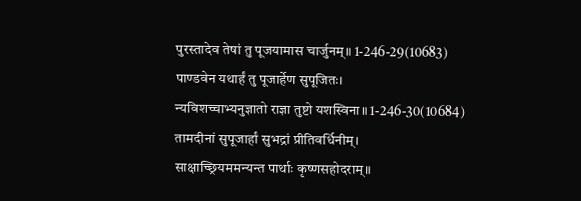पुरस्तादेव तेषां तु पूजयामास चार्जुनम्॥ 1-246-29(10683)
पाण्डवेन यथार्हं तु पूजार्हेण सुपूजितः।
न्यविशच्चाभ्यनुज्ञातो राज्ञा तुष्टो यशस्विना॥ 1-246-30(10684)
तामदीनां सुपूजार्हां सुभद्रां प्रीतिवर्धिनीम्।
साक्षाच्छ्रियममन्यन्त पार्थाः कृष्णसहोदराम्॥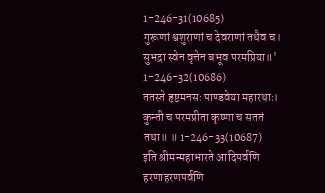1-246-31(10685)
गुरूणां श्वशुराणां च देवराणां तथैव च।
सुभद्रा स्वेन वृत्तेन बभूव परमप्रिया॥' 1-246-32(10686)
ततस्ते हृष्टमनसः पाण्डवेया महारथाः।
कुन्ती च परमप्रीता कृष्णा च सततं तथा॥ ॥ 1-246-33(10687)
इति श्रीमन्महाभारते आदिपर्वणि हरणाहरणपर्वणि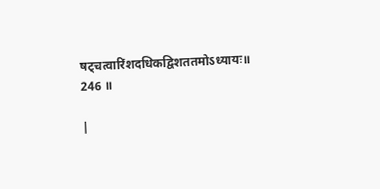षट्चत्वारिंशदधिकद्विशततमोऽध्यायः॥ 246 ॥

|